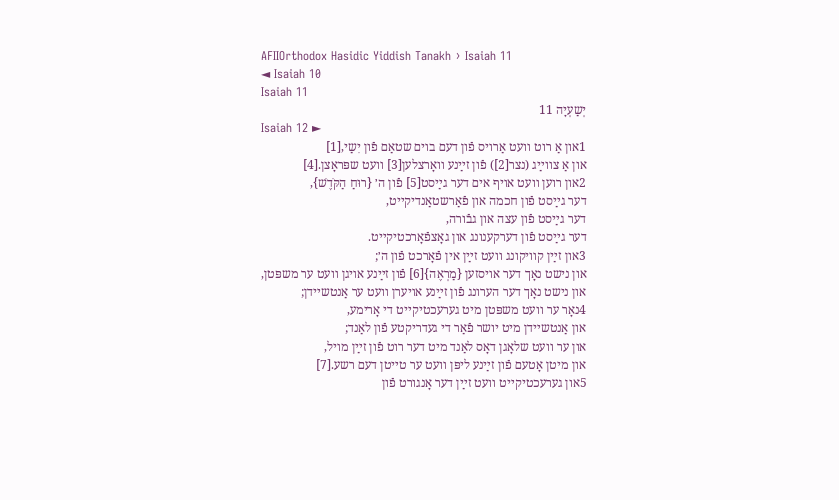AFIIOrthodox Hasidic Yiddish Tanakh › Isaiah 11
◄ Isaiah 10
Isaiah 11
יְשַעְיָה 11
Isaiah 12 ►
1און אַ רוט װעט אַרױס פֿון דעם בױם שטאַם פֿון יִשַי,[1]
און אַ צװײַג (נצר[2]) פֿון זײַנע װאָרצלען[3] װעט שפּראָצן.[4]
2און רוען װעט אױף אים דער גײַסט[5] פֿון ה׳ {רוּחַ הַקֹּדֶשׁ},
דער גײַסט פֿון חכמה און פֿאַרשטאַנדיקײט,
דער גײַסט פֿון עצה און גבֿורה,
דער גײַסט פֿון דערקענונג און גאָצפֿאָרכטיקײט.
3און זײַן קװיקונג װעט זײַן אין פֿאָרכט פֿון ה׳;
און נישט נאָך דער אױסזען {מַרְאֶה}[6] פֿון זײַנע אױגן װעט ער משפּטן,
און נישט נאָך דער הערונג פֿון זײַנע אױערן װעט ער אַנטשײדן;
4נאָר ער װעט משפּטן מיט גערעכטיקײט די אָרימע,
און אַנטשײדן מיט יושר פֿאַר די געדריקטע פֿון לאַנד;
און ער װעט שלאָגן דאָס לאַנד מיט דער רוט פֿון זײַן מױל,
און מיטן אָטעם פֿון זײַנע ליפּן װעט ער טײטן דעם רשע.[7]
5און גערעכטיקײט װעט זײַן דער אָנגורט פֿון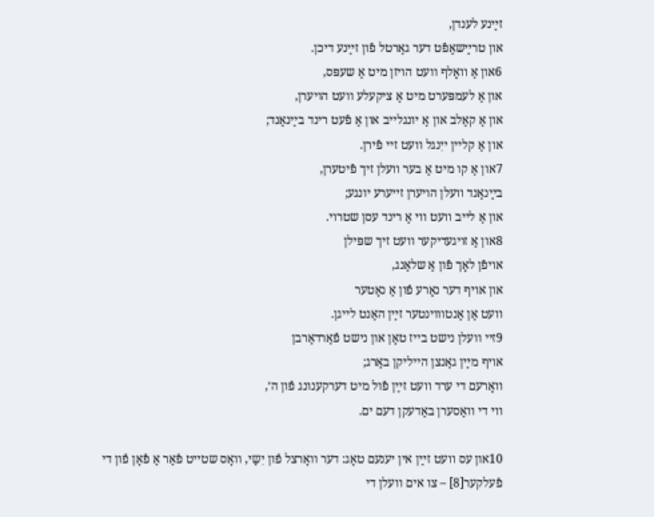זײַנע לענדן,
און טרײַשאַפֿט דער גאַרטל פֿון זײַנע דיכן.
6און אַ װאָלף װעט הױזן מיט אַ שעפּס,
און אַ לעמפּערט מיט אַ ציקעלע װעט הױערן,
און אַ קאַלב און אַ יונגלײב און אַ פֿעט רינד בײַנאַנד;
און אַ קלײן ייִנגל װעט זײ פֿירן.
7און אַ קו מיט אַ בער װעלן זיך פֿיטערן,
בײַנאַנד װעלן הױערן זײערע יונגע;
און אַ לײב װעט װי אַ רינד עסן שטרױ.
8און אַ זױגעדיקער װעט זיך שפּילן
אױפֿן לאָך פֿון אַ שלאַנג,
און אױף דער נאָרע פֿון אַ נאָטער
װעט אַן אַנטװױנטער זײַן האַנט לײגן.
9זײ װעלן נישט בײז טאָן און נישט פֿאַרדאַרבן
אױף מײַן גאַנצן הײליקן באַרג;
װאָרעם די ערד װעט זײַן פֿול מיט דערקענונג פֿון ה׳,
װי די װאַסערן באַדעקן דעם ים.

10און עס װעט זײַן אין יענעם טאָג: דער װאָרצל פֿון יִשַי, װאָס שטײט פֿאַר אַ פֿאָן פֿון די פֿעלקער[8] – צו אים װעלן די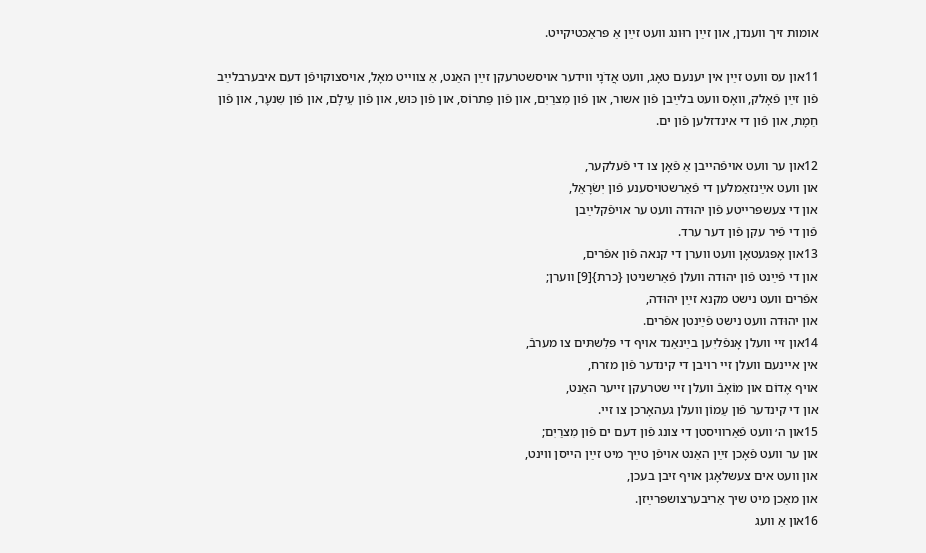אומות זיך װענדן, און זײַן רוּונג װעט זײַן אַ פּראַכטיקײט.

11און עס װעט זײַן אין יענעם טאָג, װעט אֲדֹנָי װידער אױסשטרעקן זײַן האַנט, אַ צװײט מאָל, אױסצוקױפֿן דעם איבערבלײַב פֿון זײַן פֿאָלק, װאָס װעט בלײַבן פֿון אשור, און פֿון מִצרַיִם, און פֿון פַּתרוֹס, און פֿון כּוּש, און פֿון עֵילָם, און פֿון שִנעָר, און פֿון חַמָת, און פֿון די אינדזלען פֿון ים.

12און ער װעט אױפֿהײבן אַ פֿאָן צו די פֿעלקער,
און װעט אײַנזאַמלען די פֿאַרשטױסענע פֿון יִשׂרָאֵל,
און די צעשפּרײטע פֿון יהוּדה װעט ער אױפֿקלײַבן
פֿון די פֿיר עקן פֿון דער ערד.
13און אָפּגעטאָן װעט װערן די קנאה פֿון אפֿרים,
און די פֿײַנט פֿון יהוּדה װעלן פֿאַרשניטן {כרת}[9] װערן;
אפֿרים װעט נישט מקנא זײַן יהוּדה,
און יהוּדה װעט נישט פֿײַנטן אפֿרים.
14און זײ װעלן אָנפֿליִען בײַנאַנד אױף די פּלִשתּים צו מערבֿ,
אין אײנעם װעלן זײ רױבן די קינדער פֿון מזרח,
אױף אֶדוֹם און מוֹאָבֿ װעלן זײ שטרעקן זײער האַנט,
און די קינדער פֿון עַמוֹן װעלן געהאָרכן צו זײ.
15און ה׳ װעט פֿאַרװיסטן די צונג פֿון דעם ים פֿון מִצרַיִם;
און ער װעט פֿאָכן זײַן האַנט אױפֿן טײַך מיט זײַן הײסן װינט,
און װעט אים צעשלאָגן אױף זיבן בעכן,
און מאַכן מיט שיך אַריבערצושפּרײַזן.
16און אַ װעג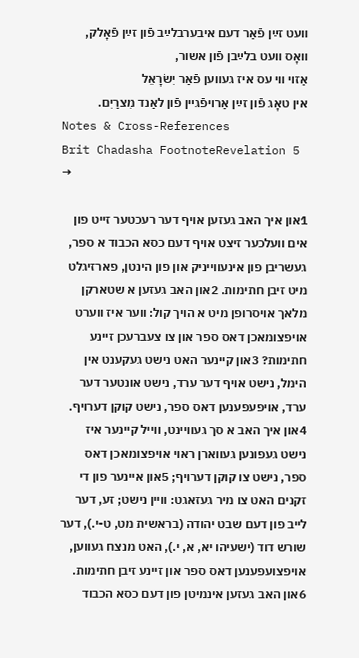װעט זײַן פֿאַר דעם איבערבלײַב פֿון זײַן פֿאָלק,
װאָס װעט בלײַבן פֿון אשור,
אַזױ װי עס איז געװען פֿאַר יִשׂרָאֵל
אין טאָג פֿון זײַן אַרױפֿגײן פֿון לאַנד מִצרַיִם.
Notes & Cross-References
Brit Chadasha FootnoteRevelation 5 →

1און איך האב געזען אויף דער רעכטער זייט פון אים וועלכער זיצט אויף דעם כסא הכבוד א ספר, געשריבן פון אינעווייניק און פון הינטן, פארזיגלט מיט זיבן חתימות. 2און האב געזען א שטארקן מלאך אויסרופן מיט א הויך קול: ווער איז ווערט אויפצומאכן דאס ספר און צו צעברעכן זיינע חתימות? 3און קיינער האט נישט געקענט אין הימל, נישט אויף דער ערד, נישט אונטער דער ערד, אויפעפענען דאס ספר, נישט קוקן דערויף. 4און איך האב א סך געוויינט, ווייל קיינער איז נישט געפונען געווארן ראוי אויפצומאכן דאס ספר, נישט צו קוקן דערויף; 5און איינער פון די זקנים האט צו מיר געזאגט: וויין נישט; זע, דער לייב פון דעם שבט יהודה (בראשית מט, ט-י.), דער שורש דוד (ישעיהו יא, א, י.), האט מנצח געווען, אויפצועפענען דאס ספר און זיינע זיבן חתימות. 6און האב געזען אינמיטן פון דעם כסא הכבוד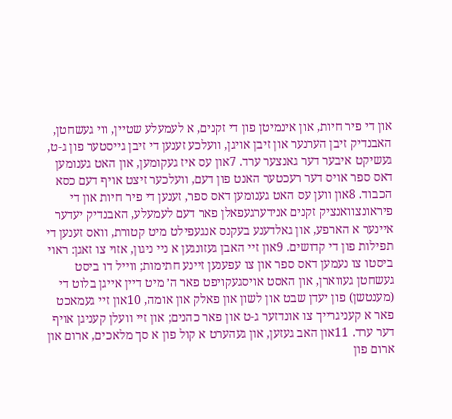און די פיר חיות, און אינמיטן פון די זקנים, א לעמעלע שטיין, ווי געשחטן, האבנדיק זיבן הערנער און זיבן אויגן, וועלכע זענען די זיבן גייסטער פון ג‑ט, געשיקט איבער דער גאנצער ערד. 7און עס איז געקומען, און האט גענומען דאס ספר אויס דער רעכטער האנט פון דעם, וועלכער זיצט אויף דעם כסא הכבוד. 8און ווען עס האט גענומען דאס ספר, זענען די פיר חיות און די פיראונצוואנציק זקנים אנידערגעפאלן פאר דעם לעמעלע, האבנדיק יעדער איינער א הארפע, און גאלדענע בעקנס אנגעפילט מיט קטורת, וואס זענען די תפילות פון די קדושים. 9און זיי האבן געזונגען א ניי ניגון, אזוי צו זאגן: ראוי ביסטו צו נעמען דאס ספר און צו עפענען זיינע חתימות; ווייל דו ביסט געשחטן געווארן, און האסט אויסגעקויפט פאר ה׳ מיט דיין אייגן בלוט די (מענטשן) פון יעדן שבט און לשון און פאלק און אומה, 10און זיי געמאכט פאר א קעניגרייך צו אונדזער ג‑ט און פאר כהנים; און זיי וועלן קעניגן אויף דער ערד. 11און האב געזען, און געהערט א קול פון א סך מלאכים, ארום און ארום פון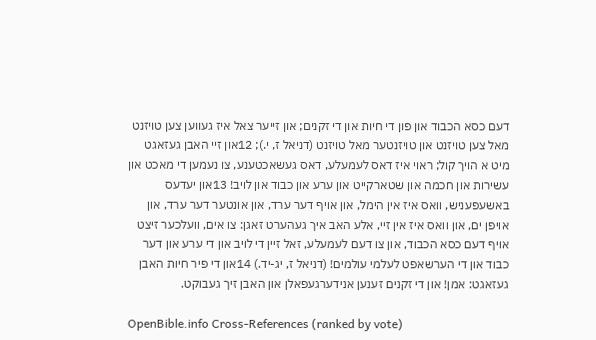דעם כסא הכבוד און פון די חיות און די זקנים; און זייער צאל איז געווען צען טויזנט מאל צען טויזנט און טויזנטער מאל טויזנט (דניאל ז, י.); 12און זיי האבן געזאגט מיט א הויך קול; ראוי איז דאס לעמעלע, דאס געשאכטענע, צו נעמען די מאכט און עשירות און חכמה און שטארקייט און ערע און כבוד און לויב! 13און יעדעס באשעפעניש, וואס איז אין הימל, און אויף דער ערד, און אונטער דער ערד, און אויפן ים, און וואס איז אין זיי, אלע האב איך געהערט זאגן: צו אים, וועלכער זיצט אויף דעם כסא הכבוד, און צו דעם לעמעלע, זאל זיין די לויב און די ערע און דער כבוד און די הערשאפט לעלמי עולמים! (דניאל ז, יג-יד.) 14און די פיר חיות האבן געזאגט: אמן! און די זקנים זענען אנידערגעפאלן און האבן זיך געבוקט.

OpenBible.info Cross-References (ranked by vote)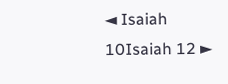◄ Isaiah 10Isaiah 12 ►